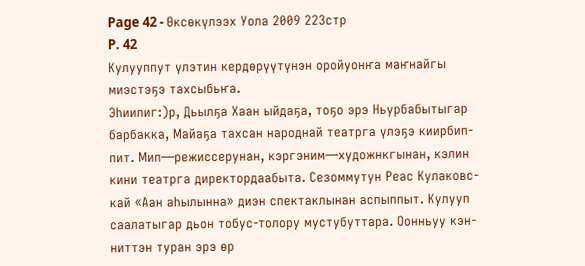Page 42 - Өксөкүлээх Уола 2009 223стр
P. 42
Кулууппут үлэтин кердөрүүтүнэн оройуонҥа маҥнайгы
миэстэҕэ тахсыбьҥа.
Эһиилиг:)р, Дьылҕа Хаан ыйдаҕа, тоҕо эрэ Ньурбабытыгар
барбакка, Майаҕа тахсан народнай театрга үлэҕэ киирбип-
пит. Мип—режиссерунан, кэргэним—художнкгынан, кэлин
кини театрга директордаабыта. Сезоммутун Реас Кулаковс-
кай «Аан аһылынна» диэн спектаклынан аспыппыт. Кулууп
саалатыгар дьон тобус-толору мустубуттара. Оонньуу кэн-
ниттэн туран эрэ өр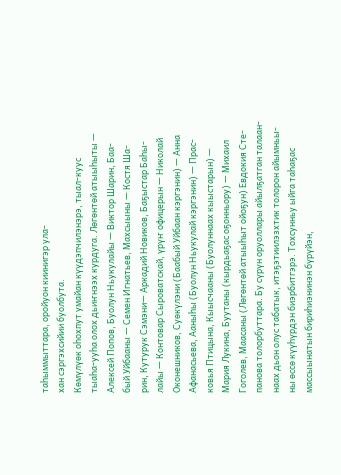таһыммыттара, оройуон киинигэр ула-
хан сэргэхсийии буолбута.
Көмүлүөк оһохпут умайан күүдэпчилэнэрэ, тыал-куус
тыаһа-ууһа олох дьиҥнээх курдуга. Лөгөнтөй атыыһыты —
Алексей Попов, Буолун Ньукулайы — Виктор Шарин, Баа-
бый Уйбааны — Семен Игнатьев, Махсыыны — Костя Ша-
рин, Кутурук Сэмэни— Аркадий Новиков, Баҕыстар Баһы-
лайы — Контовар Сыроватскай, үрүҥ офицерын — Николай
Оконешников, Суөкүлэни (Баабый Уйбаан кэргэнин) — Анна
Афанасьева, Ааныһы (Буолун Ньукулай кэргэнин) — Прас-
ковья Птицына, Кыысчааны (Буолуннаах кыыстарын) —
Мария Лукина, Буутаны (кырдьаҕас оҕонньору) — Михаил
Гоголев, Маасаны (Лөгөнтөй атыыһыт ойоҕун) Евдокия Сте-
панова толорбуттара. Бу сүрүн оруоллары айылҕатган талаан-
наах дьон олус табатык, итэҕэтиилэзхтик толорон айымньы-
ны өссө күүһүрдэн биэрбитгэрэ. Тохсунньу ыйга таһаҕас
массыынатын бириһиэнинэн бүрүйэн,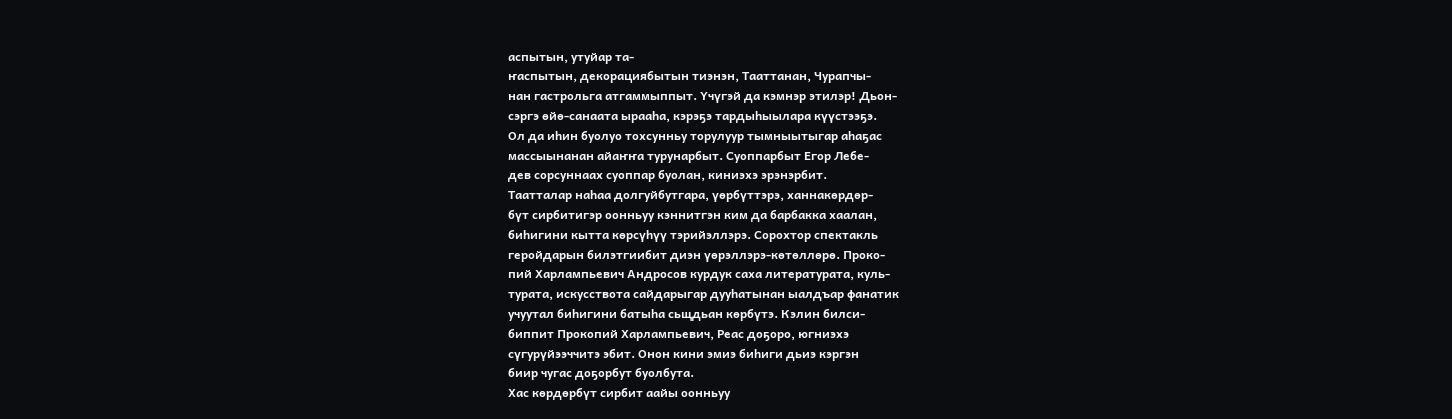аспытын, утуйар та-
ҥаспытын, декорациябытын тиэнэн, Тааттанан, Чурапчы-
нан гастрольга атгаммыппыт. Үчүгэй да кэмнэр этилэр! Дьон-
сэргэ өйө-санаата ырааһа, кэрэҕэ тардыһыылара күүстээҕэ.
Ол да иһин буолуо тохсунньу торулуур тымныытыгар аһаҕас
массыынанан айаҥҥа турунарбыт. Суоппарбыт Егор Лебе-
дев сорсуннаах суоппар буолан, киниэхэ эрэнэрбит.
Таатталар наһаа долгуйбутгара, үөрбүттэрэ, ханнакөрдөр-
бүт сирбитигэр оонньуу кэннитгэн ким да барбакка хаалан,
биһигини кытта көрсүһүү тэрийэллэрэ. Сорохтор спектакль
геройдарын билэтгиибит диэн үөрэллэрэ-көтөллөрө. Проко-
пий Харлампьевич Андросов курдук саха литературата, куль-
турата, искусствота сайдарыгар дууһатынан ыалдъар фанатик
учуутал биһигини батыһа сьщдьан көрбүтэ. Кэлин билси-
биппит Прокопий Харлампьевич, Реас доҕоро, югниэхэ
сүгурүйээччитэ эбит. Онон кини эмиэ биһиги дьиэ кэргэн
биир чугас доҕорбут буолбута.
Хас көрдөрбүт сирбит аайы оонньуу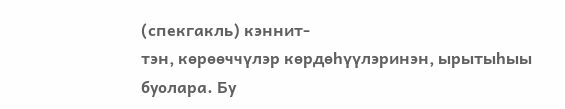(спекгакль) кэннит-
тэн, көрөөччүлэр көрдөһүүлэринэн, ырытыһыы буолара. Бу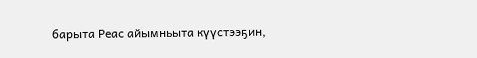барыта Реас айымньыта күүстээҕин,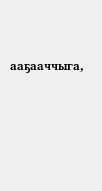ааҕааччыга,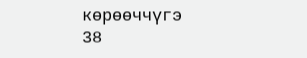көрөөччүгэ
38